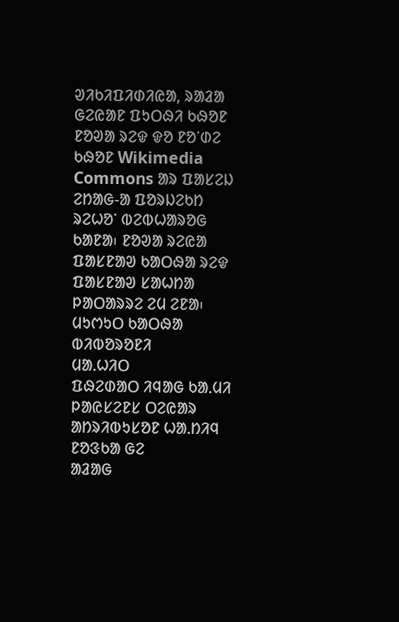ᱣᱤᱠᱤᱯᱤᱰᱤᱭᱟ, ᱨᱟᱲᱟ ᱜᱮᱭᱟᱱ ᱯᱩᱛᱷᱤ ᱠᱷᱚᱱ
ᱱᱚᱣᱟ ᱨᱮᱫ ᱫᱚ ᱱᱚᱸᱰᱮ ᱠᱷᱚᱱ Wikimedia Commons ᱟᱨ ᱯᱟᱥᱮᱡ ᱮᱴᱟᱜ-ᱟ ᱯᱚᱨᱡᱮᱠᱴ ᱨᱮᱦᱚᱸ ᱵᱮᱵᱦᱟᱨᱚᱜ ᱠᱟᱱᱟ᱾ ᱱᱚᱣᱟ ᱨᱮᱭᱟ ᱯᱟᱥᱱᱟᱣ ᱠᱟᱛᱷᱟ ᱨᱮᱫ ᱯᱟᱥᱱᱟᱣ ᱥᱟᱦᱴᱟ ᱞᱟᱛᱟᱨᱨᱮ ᱮᱢ ᱮᱱᱟ᱾
ᱢᱩᱬᱩᱛ ᱠᱟᱛᱷᱟ
ᱵᱤᱵᱚᱨᱚᱱᱤ
ᱢᱟᱹᱦᱤᱛ
ᱯᱷᱮᱰᱟᱛ ᱤᱧᱟᱜ ᱠᱟᱹᱢᱤ
ᱞᱟᱭᱥᱮᱱᱥ ᱛᱮᱭᱟᱨ
ᱟᱴᱨᱤᱵᱩᱥᱚᱱ ᱦᱟᱹᱴᱤᱧ ᱱᱚᱝᱠᱟ ᱜᱮ
ᱟᱲᱟᱜ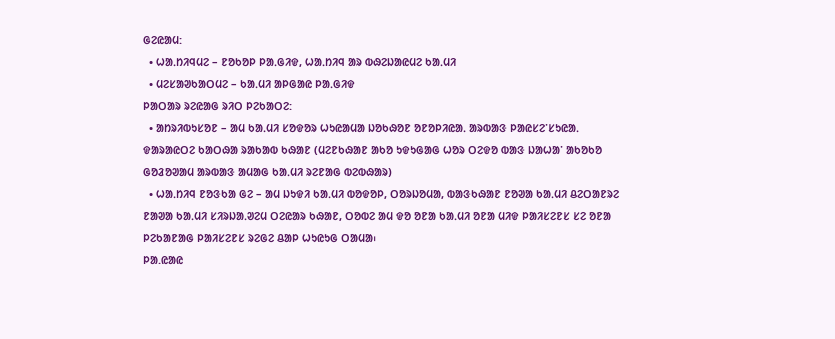ᱜᱮᱭᱟᱢ:
  • ᱦᱟᱹᱴᱤᱧᱢᱮ – ᱱᱚᱠᱚᱞ ᱞᱟᱹᱜᱤᱫ, ᱦᱟᱹᱴᱤᱧ ᱟᱨ ᱵᱷᱮᱡᱟᱭᱢᱮ ᱠᱟᱹᱢᱤ
  • ᱢᱮᱥᱟᱣᱠᱟᱛᱢᱮ – ᱠᱟᱹᱢᱤ ᱟᱞᱜᱟᱭ ᱞᱟᱹᱜᱤᱫ
ᱞᱟᱛᱟᱨ ᱨᱮᱭᱟᱜ ᱨᱤᱛ ᱞᱮᱠᱟᱛᱮ:
  • ᱟᱴᱨᱤᱵᱩᱥᱚᱱ – ᱟᱢ ᱠᱟᱹᱢᱤ ᱥᱚᱫᱚᱨ ᱦᱩᱭᱟᱢᱟ ᱡᱚᱠᱷᱚᱱ ᱚᱱᱚᱞᱤᱭᱟᱹ ᱟᱨᱵᱟᱝ ᱞᱟᱭᱥᱮᱸᱥᱩᱭᱟᱹ ᱫᱟᱨᱟᱭᱛᱮ ᱠᱟᱛᱷᱟ ᱨᱟᱠᱟᱵ ᱠᱷᱟᱱ (ᱢᱮᱱᱠᱷᱟᱱ ᱟᱠᱚ ᱩᱫᱩᱜᱟᱜ ᱦᱚᱨ ᱛᱮᱫᱚ ᱵᱟᱝ ᱡᱟᱦᱟᱸ ᱟᱠᱚᱠᱚ ᱜᱚᱲᱚᱣᱟᱢ ᱟᱨᱵᱟᱝ ᱟᱢᱟᱜ ᱠᱟᱹᱢᱤ ᱨᱮᱱᱟᱜ ᱵᱮᱵᱷᱟᱨ)
  • ᱦᱟᱹᱴᱤᱧ ᱱᱚᱝᱠᱟ ᱜᱮ – ᱟᱢ ᱡᱩᱫᱤ ᱠᱟᱹᱢᱤ ᱵᱚᱫᱚᱞ, ᱛᱚᱨᱡᱚᱢᱟ, ᱵᱟᱝᱠᱷᱟᱱ ᱱᱚᱣᱟ ᱠᱟᱹᱢᱤ ᱪᱮᱛᱟᱱᱨᱮ ᱱᱟᱣᱟ ᱠᱟᱹᱢᱤ ᱥᱤᱨᱡᱟᱹᱣᱮᱢ ᱛᱮᱭᱟᱨ ᱠᱷᱟᱱ, ᱛᱚᱵᱮ ᱟᱢ ᱫᱚ ᱚᱱᱟ ᱠᱟᱹᱢᱤ ᱚᱱᱟ ᱢᱤᱫ ᱞᱟᱤᱥᱮᱱᱥ ᱥᱮ ᱚᱱᱟ ᱞᱮᱠᱟᱱᱟᱜ ᱞᱟᱤᱥᱮᱱᱥ ᱨᱮᱜᱮ ᱪᱟᱞ ᱦᱩᱭᱩᱜ ᱛᱟᱢᱟ᱾
ᱞᱟ.ᱭᱟᱭ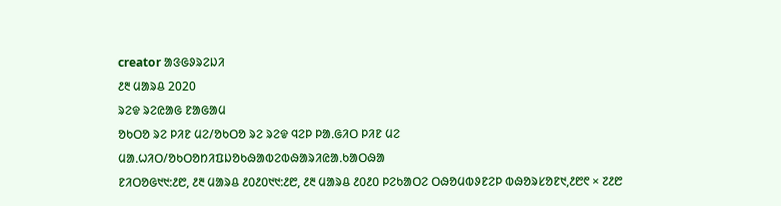creator ᱟᱝᱜᱽᱨᱮᱡᱤ
᱒᱓ ᱢᱟᱨᱪ 2020
ᱨᱮᱫ ᱨᱮᱭᱟᱜ ᱱᱟᱜᱟᱢ
ᱚᱠᱛᱚ ᱨᱮ ᱞᱤᱱ ᱢᱮ/ᱚᱠᱛᱚ ᱨᱮ ᱨᱮᱫ ᱧᱮᱞ ᱞᱟᱹᱜᱤᱛ ᱞᱤᱱ ᱢᱮ
ᱢᱟᱹᱦᱤᱛ/ᱚᱠᱛᱚᱴᱤᱯᱡᱚᱠᱷᱟᱵᱮᱵᱷᱟᱨᱤᱭᱟᱹᱠᱟᱛᱷᱟ
ᱱᱤᱛᱚᱜ᱑᱑:᱒᱘, ᱒᱓ ᱢᱟᱨᱪ ᱒᱐᱒᱐᱑᱑:᱒᱘, ᱒᱓ ᱢᱟᱨᱪ ᱒᱐᱒᱐ ᱞᱮᱠᱟᱛᱮ ᱛᱷᱚᱢᱵᱽᱱᱮᱞ ᱵᱷᱚᱨᱥᱚᱱ᱑,᱒᱘᱖ × ᱗᱒᱘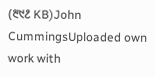(᱓᱑᱒ KB)John CummingsUploaded own work with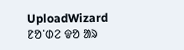UploadWizard
ᱱᱚᱸᱰᱮ ᱫᱚ ᱟᱨ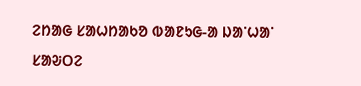ᱮᱴᱟᱜ ᱥᱟᱦᱴᱟᱠᱚ ᱵᱟᱱᱩᱜ-ᱟ ᱡᱟᱸᱦᱟᱸ ᱥᱟᱶᱛᱮ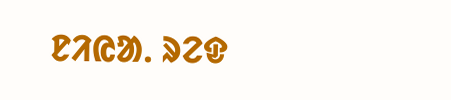ᱱᱤᱭᱟᱹ ᱨᱮᱫ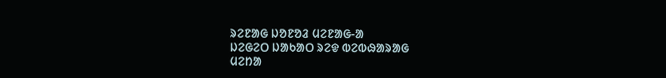ᱨᱮᱱᱟᱜ ᱡᱚᱱᱚᱲ ᱢᱮᱱᱟᱜ-ᱟ
ᱡᱮᱜᱮᱛ ᱡᱟᱠᱟᱛ ᱨᱮᱫ ᱵᱮᱵᱷᱟᱨᱟᱜ
ᱢᱮᱴᱟ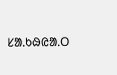ᱥᱟᱹᱠᱷᱭᱟᱹᱛ